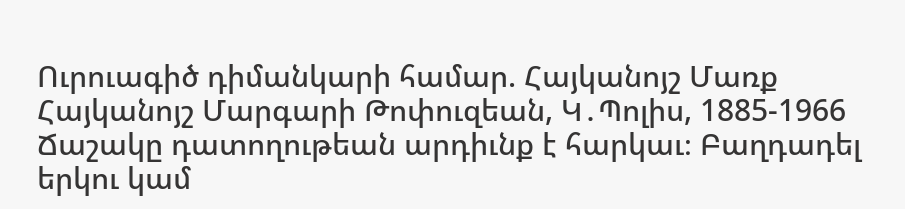Ուրուագիծ դիմանկարի համար. Հայկանոյշ Մառք
Հայկանոյշ Մարգարի Թոփուզեան, Կ․Պոլիս, 1885-1966
Ճաշակը դատողութեան արդիւնք է հարկաւ։ Բաղդադել երկու կամ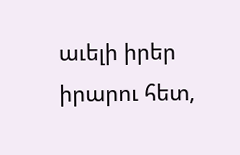աւելի իրեր իրարու հետ,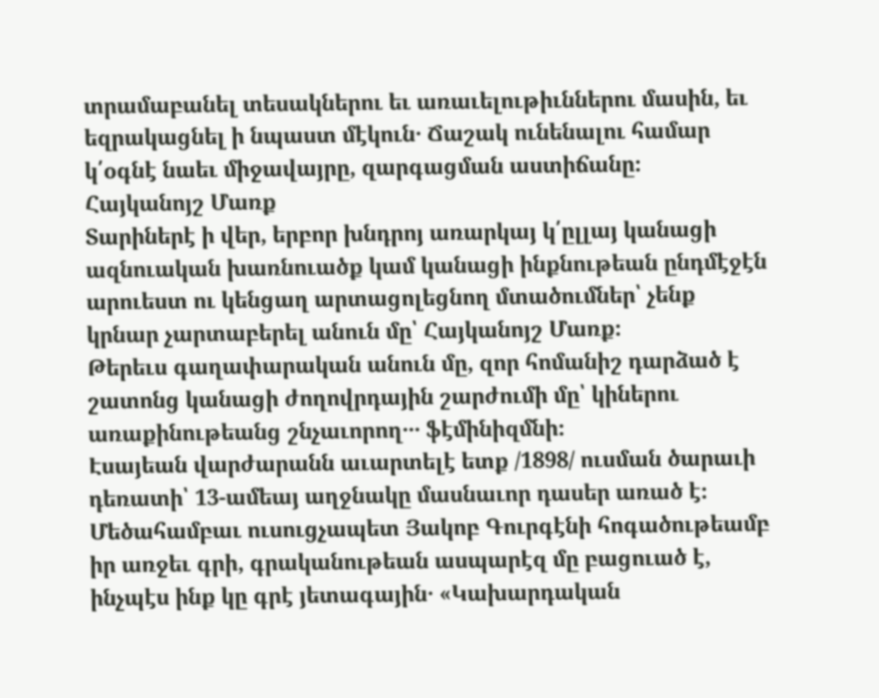տրամաբանել տեսակներու եւ առաւելութիւններու մասին, եւ եզրակացնել ի նպաստ մէկուն․ Ճաշակ ունենալու համար կ՛օգնէ նաեւ միջավայրը, զարգացման աստիճանը։
Հայկանոյշ Մառք
Տարիներէ ի վեր, երբոր խնդրոյ առարկայ կ՛ըլլայ կանացի ազնուական խառնուածք կամ կանացի ինքնութեան ընդմէջէն արուեստ ու կենցաղ արտացոլեցնող մտածումներ՝ չենք կրնար չարտաբերել անուն մը՝ Հայկանոյշ Մառք։
Թերեւս գաղափարական անուն մը, զոր հոմանիշ դարձած է շատոնց կանացի ժողովրդային շարժումի մը՝ կիներու առաքինութեանց շնչաւորող․․․ ֆէմինիզմնի։
Էսայեան վարժարանն աւարտելէ ետք /1898/ ուսման ծարաւի դեռատի՝ 13-ամեայ աղջնակը մասնաւոր դասեր առած է։ Մեծահամբաւ ուսուցչապետ Յակոբ Գուրգէնի հոգածութեամբ իր առջեւ գրի, գրականութեան ասպարէզ մը բացուած է, ինչպէս ինք կը գրէ յետագային․ «Կախարդական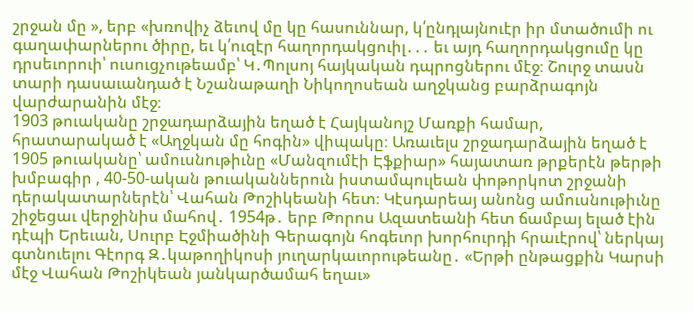շրջան մը », երբ «խռովիչ ձեւով մը կը հասուննար, կ՛ընդլայնուէր իր մտածումի ու գաղափարներու ծիրը, եւ կ՛ուզէր հաղորդակցուիլ․․․ եւ այդ հաղորդակցումը կը դրսեւորուի՝ ուսուցչութեամբ՝ Կ․Պոլսոյ հայկական դպրոցներու մէջ։ Շուրջ տասն տարի դասաւանդած է Նշանաթաղի Նիկողոսեան աղջկանց բարձրագոյն վարժարանին մէջ։
1903 թուականը շրջադարձային եղած է Հայկանոյշ Մառքի համար, հրատարակած է «Աղջկան մը հոգին» վիպակը։ Առաւելս շրջադարձային եղած է 1905 թուականը՝ ամուսնութիւնը «Մանզումէի Էֆքիար» հայատառ թրքերէն թերթի խմբագիր , 40-50-ական թուականներուն իստամպուլեան փոթորկոտ շրջանի դերակատարներէն՝ Վահան Թոշիկեանի հետ։ Կէսդարեայ անոնց ամուսնութիւնը շիջեցաւ վերջինիս մահով․ 1954թ․ երբ Թորոս Ազատեանի հետ ճամբայ ելած էին դէպի Երեւան, Սուրբ Էջմիածինի Գերագոյն հոգեւոր խորհուրդի հրաւէրով՝ ներկայ գտնուելու Գէորգ Զ․կաթողիկոսի յուղարկաւորութեանը․ «Երթի ընթացքին Կարսի մէջ Վահան Թոշիկեան յանկարծամահ եղաւ»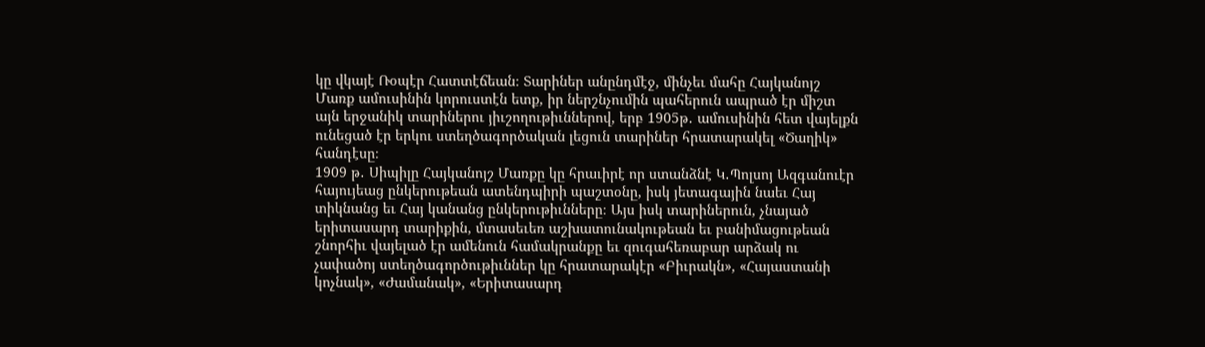կը վկայէ Ռօպէր Հատտէճեան։ Տարիներ անընդմէջ, մինչեւ մահը Հայկանոյշ Մառք ամուսինին կորուստէն ետք, իր ներշնչումին պահերուն ապրած էր միշտ այն երջանիկ տարիներու յիւշողութիւններով, երբ 1905թ․ ամուսինին հետ վայելքն ունեցած էր երկու ստեղծագործական լեցուն տարիներ հրատարակել «Ծաղիկ» հանդէսը։
1909 թ․ Սիպիլը Հայկանոյշ Մառքը կը հրաւիրէ որ ստանձնէ Կ․Պոլսոյ Ազգանուէր հայույեաց ընկերութեան ատենդպիրի պաշտօնը, իսկ յետագային նաեւ Հայ տիկնանց եւ Հայ կանանց ընկերութիւնները։ Այս իսկ տարիներուն, չնայած երիտասարդ տարիքին, մտասեւեռ աշխատունակութեան եւ բանիմացութեան շնորհիւ վայելած էր ամենուն համակրանքը եւ զուգահեռաբար արձակ ու չափածոյ ստեղծագործութիւններ կը հրատարակէր «Բիւրակն», «Հայաստանի կոչնակ», «Ժամանակ», «Երիտասարդ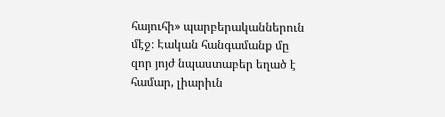հայուհի» պարբերականներուն մէջ։ Էական հանգամանք մը զոր յոյժ նպաստաբեր եղած է համար, լիարիւն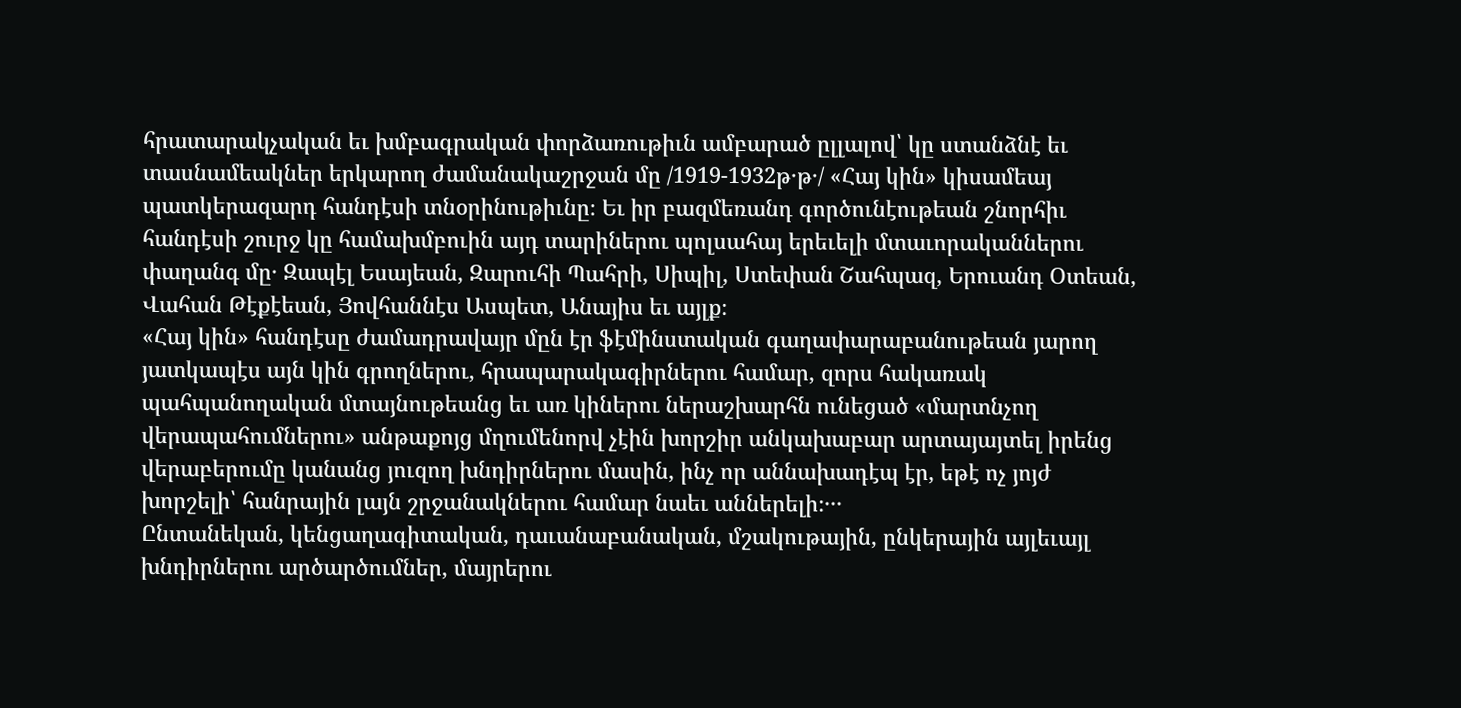հրատարակչական եւ խմբագրական փորձառութիւն ամբարած ըլլալով՝ կը ստանձնէ եւ տասնամեակներ երկարող ժամանակաշրջան մը /1919-1932թ․թ․/ «Հայ կին» կիսամեայ պատկերազարդ հանդէսի տնօրինութիւնը։ Եւ իր բազմեռանդ գործունէութեան շնորհիւ հանդէսի շուրջ կը համախմբուին այդ տարիներու պոլսահայ երեւելի մտաւորականներու փաղանգ մը․ Զապէլ Եսայեան, Զարուհի Պահրի, Սիպիլ, Ստեփան Շահպազ, Երուանդ Օտեան, Վահան Թէքէեան, Յովհաննէս Ասպետ, Անայիս եւ այլք։
«Հայ կին» հանդէսը ժամադրավայր մըն էր ֆէմինստական գաղափարաբանութեան յարող յատկապէս այն կին գրողներու, հրապարակագիրներու համար, զորս հակառակ պահպանողական մտայնութեանց եւ առ կիներու ներաշխարհն ունեցած «մարտնչող վերապահումներու» անթաքոյց մղումենորվ չէին խորշիր անկախաբար արտայայտել իրենց վերաբերումը կանանց յուզող խնդիրներու մասին, ինչ որ աննախադէպ էր, եթէ ոչ յոյժ խորշելի՝ հանրային լայն շրջանակներու համար նաեւ աններելի։․․․
Ընտանեկան, կենցաղագիտական, դաւանաբանական, մշակութային, ընկերային այլեւայլ խնդիրներու արծարծումներ, մայրերու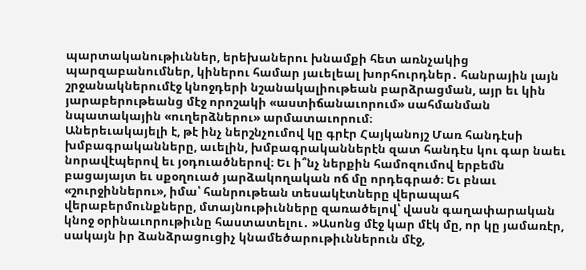պարտականութիւններ, երեխաներու խնամքի հետ առնչակից պարզաբանումներ, կիներու համար յաւելեալ խորհուրդներ․ հանրային լայն շրջանակներումէջ կնոջդերի նշանակալիութեան բարձրացման, այր եւ կին յարաբերութեանց մէջ որոշակի «աստիճանաւորում» սահմանման նպատակային «ուղերձներու» արմատաւորում։
Աներեւակայելի է, թէ ինչ ներշնչումով կը գրէր Հայկանոյշ Մառ հանդէսի խմբագրականները, աւելին, խմբագրականներէն զատ հանդէս կու գար նաեւ նորավէպերով եւ յօդուածներով։ Եւ ի՞նչ ներքին համոզումով երբեմն բացայայտ եւ սքօղուած յարձակողական ոճ մը որդեգրած։ Եւ բնաւ «շուրջիններու», իմա՝ հանրութեան տեսակէտները վերապահ վերաբերմունքները, մտայնութիւնները զառածելով՝ վասն գաղափարական կնոջ օրինաւորութիւնը հաստատելու․ »Ասոնց մէջ կար մէկ մը, որ կը յամառէր, սակայն իր ձանձրացուցիչ կնամեծարութիւններուն մէջ,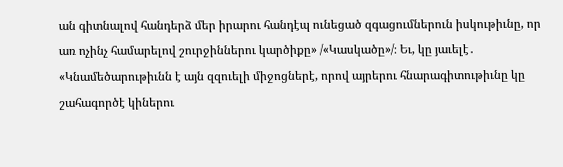ան գիտնալով հանդերձ մեր իրարու հանդէպ ունեցած զգացումներուն իսկութիւնը, որ առ ոչինչ համարելով շուրջիններու կարծիքը» /«Կասկածը»/։ Եւ, կը յաւելէ․ «Կնամեծարութիւնն է այն զզուելի միջոցներէ, որով այրերու հնարագիտութիւնը կը շահագործէ կիներու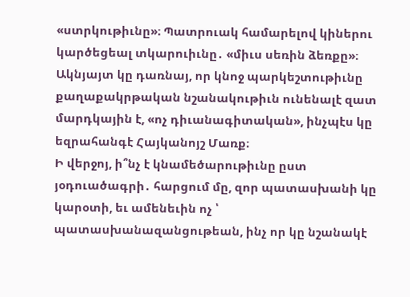«ստրկութիւնը»։ Պատրուակ համարելով կիներու կարծեցեալ տկարուիւնը․ «միւս սեռին ձեռքը»։ Ակնյայտ կը դառնայ, որ կնոջ պարկեշտութիւնը քաղաքակրթական նշանակութիւն ունենալէ զատ մարդկային է, «ոչ դիւանագիտական», ինչպէս կը եզրահանգէ Հայկանոյշ Մառք։
Ի վերջոյ, ի՞նչ է կնամեծարութիւնը ըստ յօդուածագրի․ հարցում մը, զոր պատասխանի կը կարօտի, եւ ամենեւին ոչ ՝ պատասխանազանցութեան, ինչ որ կը նշանակէ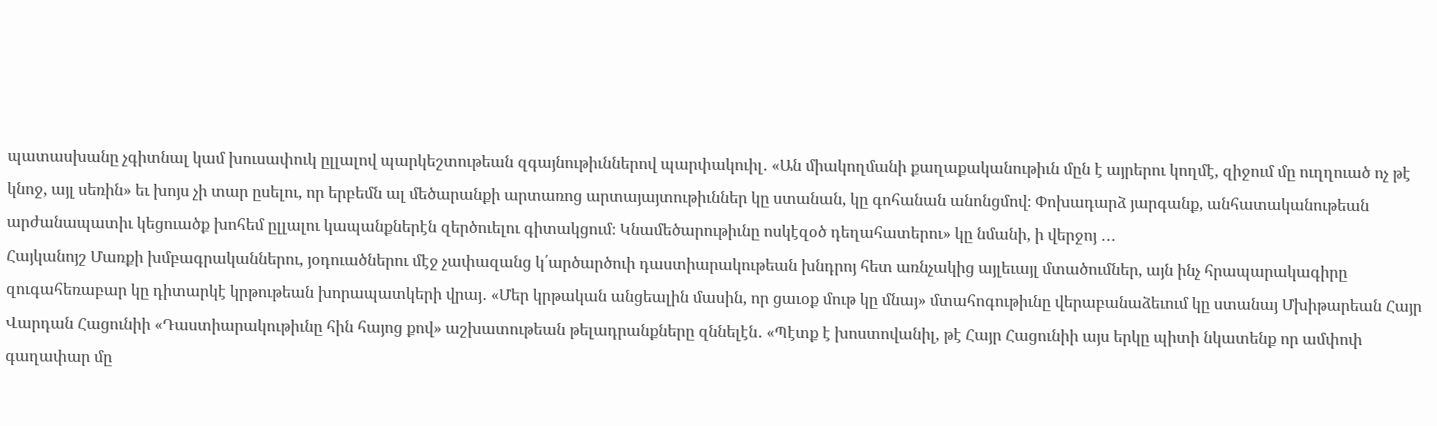պատասխանը չգիտնալ կամ խուսափուկ ըլլալով պարկեշտութեան զգայնութիւններով պարփակուիլ․ «Ան միակողմանի քաղաքականութիւն մըն է այրերու կողմէ, զիջում մը ուղղուած ոչ թէ կնոջ, այլ սեռին» եւ խոյս չի տար ըսելու, որ երբեմն ալ մեծարանքի արտառոց արտայայտութիւններ կը ստանան, կը գոհանան անոնցմով։ Փոխադարձ յարգանք, անհատականութեան արժանապատիւ կեցուածք խոհեմ ըլլալու կապանքներէն զերծուելու գիտակցում։ Կնամեծարութիւնը ոսկէզօծ դեղահատերու» կը նմանի, ի վերջոյ ․․․
Հայկանոյշ Մառքի խմբագրականներու, յօդուածներու մէջ չափազանց կ՛արծարծուի դաստիարակութեան խնդրոյ հետ առնչակից այլեւայլ մտածումներ, այն ինչ հրապարակագիրը զուգահեռաբար կը դիտարկէ կրթութեան խորապատկերի վրայ․ «Մեր կրթական անցեալին մասին, որ ցաւօք մութ կը մնայ» մտահոգութիւնը վերաբանաձեւում կը ստանայ Մխիթարեան Հայր Վարդան Հացունիի «Դաստիարակութիւնը հին հայոց քով» աշխատութեան թելադրանքները զննելէն․ «Պէտք է խոստովանիլ, թէ Հայր Հացունիի այս երկը պիտի նկատենք որ ամփոփ գաղափար մը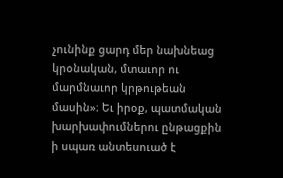չունինք ցարդ մեր նախնեաց կրօնական, մտաւոր ու մարմնաւոր կրթութեան մասին»։ Եւ իրօք, պատմական խարխափումներու ընթացքին ի սպառ անտեսուած է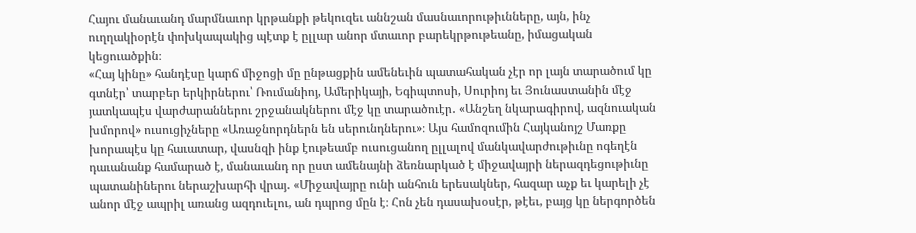Հայու մանաւանդ մարմնաւոր կրթանքի թեկուզեւ աննշան մասնաւորութիւնները, այն, ինչ ուղղակիօրէն փոխկապակից պէտք է ըլլար անոր մտաւոր բարեկրթութեանը, իմացական կեցուածքին։
«Հայ կինը» հանդէսը կարճ միջոցի մը ընթացքին ամենեւին պատահական չէր որ լայն տարածում կը գտնէր՝ տարբեր երկիրներու՝ Ռումանիոյ, Ամերիկայի, Եգիպտոսի, Սուրիոյ եւ Յունաստանին մէջ յատկապէս վարժարաններու շրջանակներու մէջ կը տարածուէր․ «Անշեղ նկարագիրով, ազնուական խմորով» ուսուցիչները «Առաջնորդներն են սերունդներու»։ Այս համոզումին Հայկանոյշ Մառքը խորապէս կը հաւատար, վասնզի ինք էութեամբ ուսուցանող ըլլալով մանկավարժութիւնը ոգեղէն դաւանանք համարած է, մանաւանդ որ ըստ ամենայնի ձեռնարկած է միջավայրի ներազդեցութիւնը պատանիներու ներաշխարհի վրայ․ «Միջավայրը ունի անհուն երեսակներ, հազար աչք եւ կարելի չէ անոր մէջ ապրիլ առանց ազդուելու, ան դպրոց մըն է։ Հոն չեն դասախօսէր, թէեւ, բայց կը ներգործեն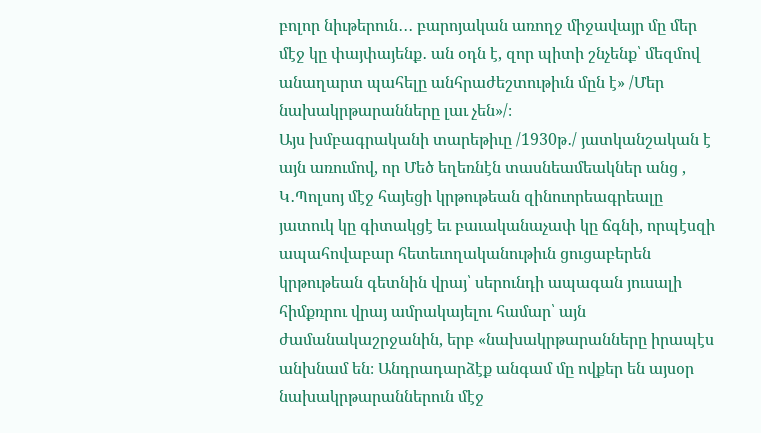բոլոր նիւթերուն․․․ բարոյական առողջ միջավայր մը մեր մէջ կը փայփայենք․ ան օդն է, զոր պիտի շնչենք՝ մեզմով անաղարտ պահելը անհրաժեշտութիւն մըն է» /Մեր նախակրթարանները լաւ չեն»/։
Այս խմբագրականի տարեթիւը /1930թ․/ յատկանշական է այն առումով, որ Մեծ եղեռնէն տասնեամեակներ անց , Կ․Պոլսոյ մէջ հայեցի կրթութեան զինուորեագրեալը յատուկ կը գիտակցէ եւ բաւականաչափ կը ճգնի, որպէսզի ապահովաբար հետեւողականութիւն ցուցաբերեն կրթութեան գետնին վրայ՝ սերունդի ապագան յուսալի հիմքռրու վրայ ամրակայելու համար՝ այն ժամանակաշրջանին, երբ «նախակրթարանները իրապէս անխնամ են։ Անդրադարձէք անգամ մը ովքեր են այսօր նախակրթարաններուն մէջ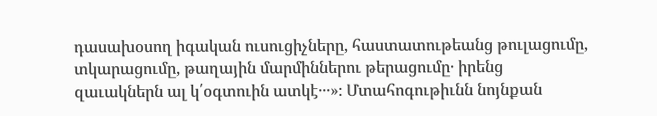դասախօսող իգական ուսուցիչները, հաստատութեանց թուլացումը, տկարացումը, թաղային մարմիններու թերացումը․ իրենց զաւակներն ալ կ՛օգտուին ատկէ․․․»։ Մտահոգութիւնն նոյնքան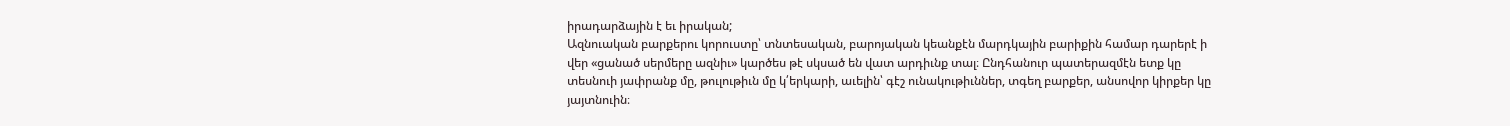իրադարձային է եւ իրական;
Ազնուական բարքերու կորուստը՝ տնտեսական, բարոյական կեանքէն մարդկային բարիքին համար դարերէ ի վեր «ցանած սերմերը ազնիւ» կարծես թէ սկսած են վատ արդիւնք տալ։ Ընդհանուր պատերազմէն ետք կը տեսնուի յափրանք մը, թուլութիւն մը կ՛երկարի, աւելին՝ գէշ ունակութիւններ, տգեղ բարքեր, անսովոր կիրքեր կը յայտնուին։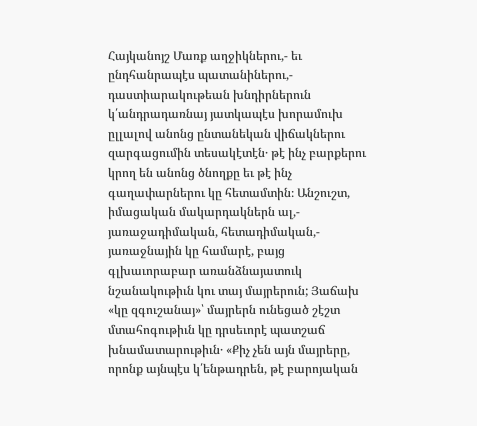Հայկանոյշ Մառք աղջիկներու,- եւ ընդհանրապէս պատանիներու,- դաստիարակութեան խնդիրներուն կ՛անդրադառնայ յատկապէս խորամուխ ըլլալով անոնց ընտանեկան վիճակներու զարգացումին տեսակէտէն․ թէ ինչ բարքերու կրող են անոնց ծնողքը եւ թէ ինչ գաղափարներու կը հետամտին։ Անշուշտ, իմացական մակարդակներն ալ,- յառաջադիմական, հետադիմական,- յառաջնային կը համարէ, բայց գլխաւորաբար առանձնայատուկ նշանակութիւն կու տայ մայրերուն; Յաճախ «կը զգուշանայ»՝ մայրերն ունեցած շէշտ մտահոգութիւն կը դրսեւորէ պատշաճ խնամատարութիւն․ «Քիչ չեն այն մայրերը, որոնք այնպէս կ՛ենթադրեն, թէ բարոյական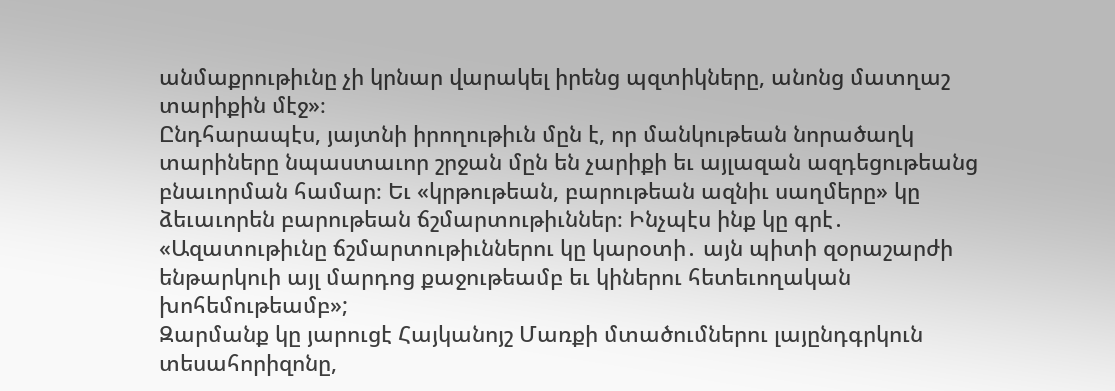անմաքրութիւնը չի կրնար վարակել իրենց պզտիկները, անոնց մատղաշ տարիքին մէջ»։
Ընդհարապէս, յայտնի իրողութիւն մըն է, որ մանկութեան նորածաղկ տարիները նպաստաւոր շրջան մըն են չարիքի եւ այլազան ազդեցութեանց բնաւորման համար։ Եւ «կրթութեան, բարութեան ազնիւ սաղմերը» կը ձեւաւորեն բարութեան ճշմարտութիւններ։ Ինչպէս ինք կը գրէ․ «Ազատութիւնը ճշմարտութիւններու կը կարօտի․ այն պիտի զօրաշարժի ենթարկուի այլ մարդոց քաջութեամբ եւ կիներու հետեւողական խոհեմութեամբ»;
Զարմանք կը յարուցէ Հայկանոյշ Մառքի մտածումներու լայընդգրկուն տեսահորիզոնը,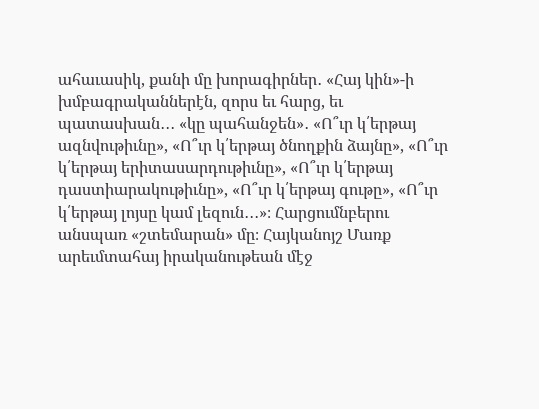ահաւասիկ, քանի մը խորագիրներ․ «Հայ կին»-ի խմբագրականներէն, զորս եւ հարց, եւ պատասխան․․․ «կը պահանջեն»․ «Ո՞ւր կ՛երթայ ազնվութիւնը», «Ո՞ւր կ՛երթայ ծնողքին ձայնը», «Ո՞ւր կ՛երթայ երիտասարդութիւնը», «Ո՞ւր կ՛երթայ դաստիարակութիւնը», «Ո՞ւր կ՛երթայ գութը», «Ո՞ւր կ՛երթայ լոյսը կամ լեզուն․․․»։ Հարցումնբերու անսպառ «շտեմարան» մը։ Հայկանոյշ Մառք արեւմտահայ իրականութեան մէջ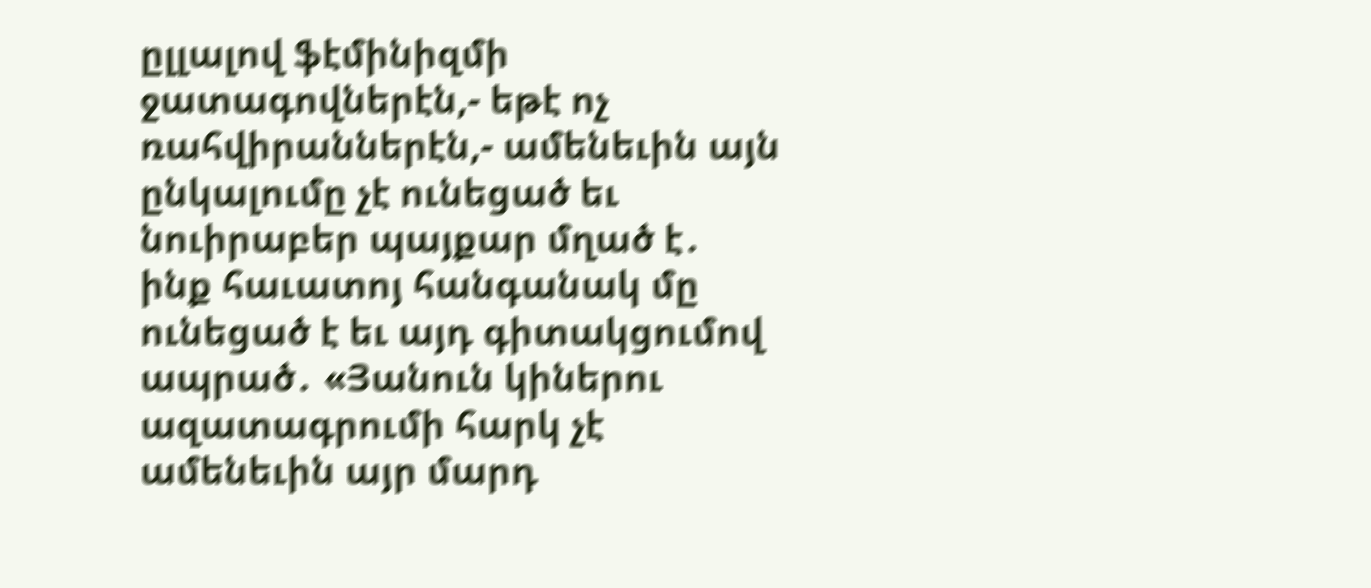ըլլալով ֆէմինիզմի ջատագովներէն,- եթէ ոչ ռահվիրաններէն,- ամենեւին այն ընկալումը չէ ունեցած եւ նուիրաբեր պայքար մղած է․ ինք հաւատոյ հանգանակ մը ունեցած է եւ այդ գիտակցումով ապրած․ «Յանուն կիներու ազատագրումի հարկ չէ ամենեւին այր մարդ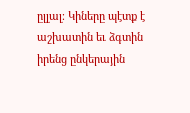ըլլալ։ Կիները պէտք է աշխատին եւ ձգտին իրենց ընկերային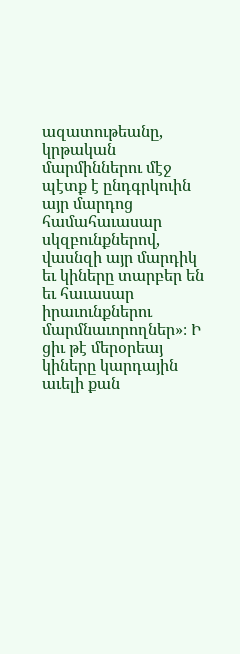ազատութեանը, կրթական մարմիններու մէջ պէտք է ընդգրկուին այր մարդոց համահաւասար սկզբունքներով, վասնզի այր մարդիկ եւ կիները տարբեր են եւ հաւասար իրաւունքներու մարմնաւորողներ»։ Ի ցիւ թէ մերօրեայ կիները կարդային աւելի քան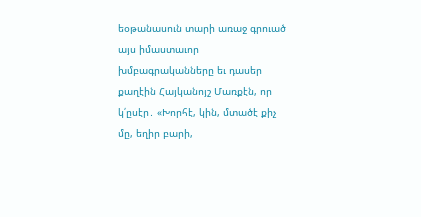եօթանասուն տարի առաջ գրուած այս իմաստաւոր խմբագրականները եւ դասեր քաղէին Հայկանոյշ Մառքէն, որ կ՛ըսէր․ «Խորհէ, կին, մտածէ քիչ մը, եղիր բարի,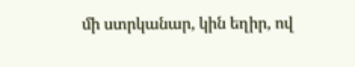մի ստրկանար, կին եղիր, ով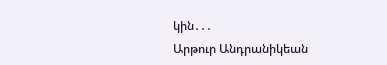կին․․․
Արթուր Անդրանիկեան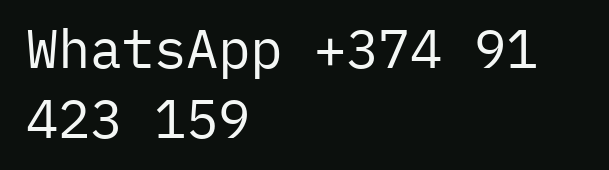WhatsApp +374 91 423 159